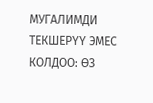МУГАЛИМДИ ТЕКШЕРҮҮ ЭМЕС КОЛДОО: ӨЗ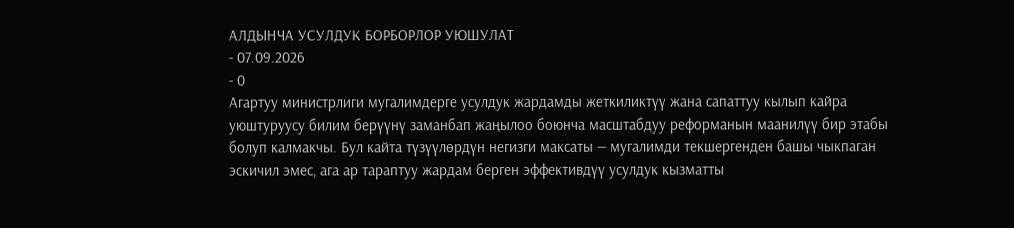АЛДЫНЧА УСУЛДУК БОРБОРЛОР УЮШУЛАТ
- 07.09.2026
- 0
Агартуу министрлиги мугалимдерге усулдук жардамды жеткиликтүү жана сапаттуу кылып кайра уюштуруусу билим берүүнү заманбап жаңылоо боюнча масштабдуу реформанын маанилүү бир этабы болуп калмакчы. Бул кайта түзүүлөрдүн негизги максаты — мугалимди текшергенден башы чыкпаган эскичил эмес, ага ар тараптуу жардам берген эффективдүү усулдук кызматты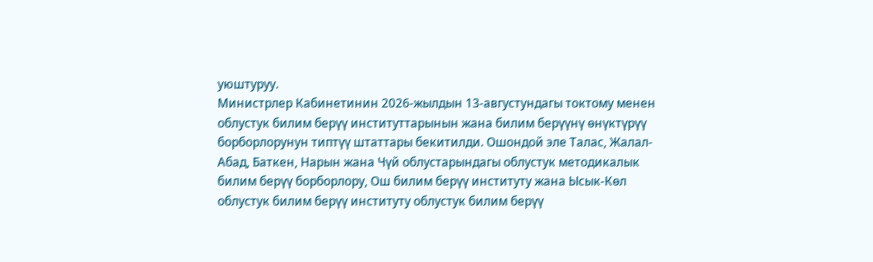уюштуруу.
Министрлер Кабинетинин 2026-жылдын 13-августундагы токтому менен облустук билим берүү институттарынын жана билим берүүнү өнүктүрүү борборлорунун типтүү штаттары бекитилди. Ошондой эле Талас, Жалал-Абад, Баткен, Нарын жана Чүй облустарындагы облустук методикалык билим берүү борборлору, Ош билим берүү институту жана Ысык-Көл облустук билим берүү институту облустук билим берүү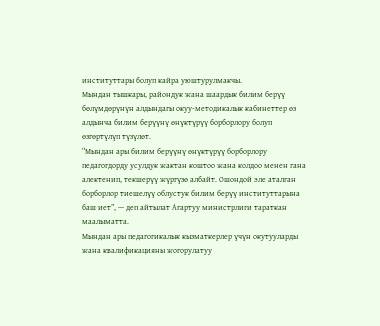институттары болуп кайра уюштурулмакчы.
Мындан тышкары, райондук жана шаардык билим берүү бөлүмдөрүнүн алдындагы окуу-методикалык кабинеттер өз алдынча билим берүүнү өнүктүрүү борборлору болуп өзгөртүлүп түзүлөт.
“Мындан ары билим берүүнү өнүктүрүү борборлору педагогдорду усулдук жактан коштоо жана колдоо менен гана алектенип, текшерүү жүргүзө албайт. Ошондой эле аталган борборлор тиешелүү облустук билим берүү институттарына баш иет”, — деп айтылат Агартуу министрлиги тараткан маалыматта.
Мындан ары педагогикалык кызматкерлер үчүн окутууларды жана квалификацияны жогорулатуу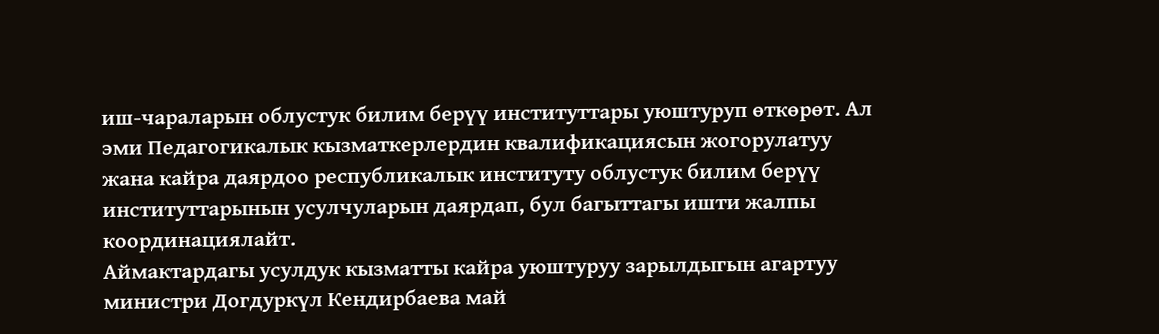иш-чараларын облустук билим берүү институттары уюштуруп өткөрөт. Ал эми Педагогикалык кызматкерлердин квалификациясын жогорулатуу жана кайра даярдоо республикалык институту облустук билим берүү институттарынын усулчуларын даярдап, бул багыттагы ишти жалпы координациялайт.
Аймактардагы усулдук кызматты кайра уюштуруу зарылдыгын агартуу министри Догдуркүл Кендирбаева май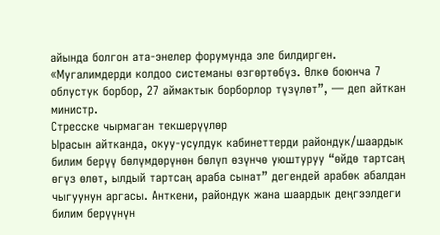айында болгон ата-энелер форумунда эле билдирген.
«Мугалимдерди колдоо системаны өзгөртөбүз. Өлкө боюнча 7 облустук борбор, 27 аймактык борборлор түзүлөт”, — деп айткан министр.
Стресске чырмаган текшерүүлөр
Ырасын айтканда, окуу-усулдук кабинеттерди райондук/шаардык билим берүү бөлүмдөрүнөн бөлүп өзүнчө уюштуруу “өйдө тартсаң өгүз өлөт, ылдый тартсаң араба сынат” дегендей арабөк абалдан чыгуунун аргасы. Анткени, райондук жана шаардык деңгээлдеги билим берүүнүн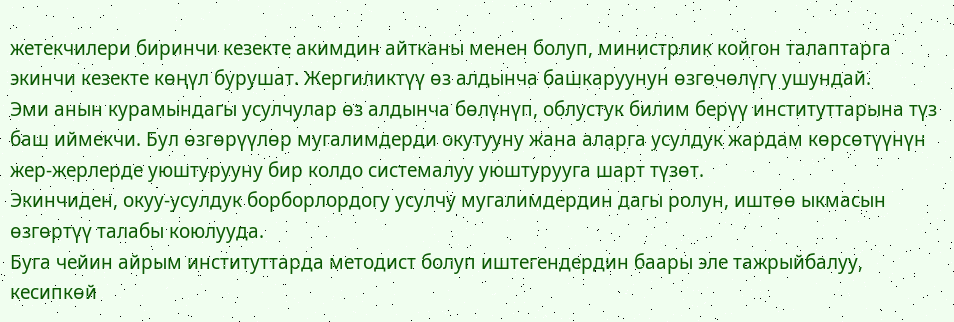жетекчилери биринчи кезекте акимдин айтканы менен болуп, министрлик койгон талаптарга экинчи кезекте көңүл бурушат. Жергиликтүү өз алдынча башкаруунун өзгөчөлүгү ушундай.
Эми анын курамындагы усулчулар өз алдынча бөлүнүп, облустук билим берүү институттарына түз баш иймекчи. Бул өзгөрүүлөр мугалимдерди окутууну жана аларга усулдук жардам көрсөтүүнүн жер-жерлерде уюштурууну бир колдо системалуу уюштурууга шарт түзөт.
Экинчиден, окуу-усулдук борборлордогу усулчу мугалимдердин дагы ролун, иштөө ыкмасын өзгөртүү талабы коюлууда.
Буга чейин айрым институттарда методист болуп иштегендердин баары эле тажрыйбалуу, кесипкөй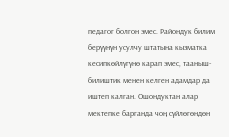педагог болгон эмес. Райондук билим берүүнүн усулчу штатына кызматка кесипкөйлүгүнө карап эмес, тааныш-билиштик менен келген адамдар да иштеп калган. Ошондуктан алар мектепке барганда чоң сүйлөгөндөн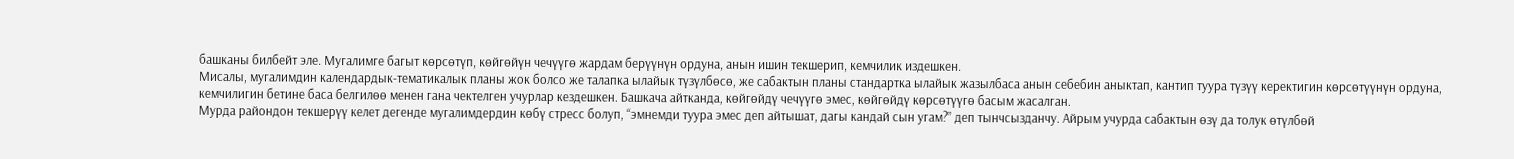башканы билбейт эле. Мугалимге багыт көрсөтүп, көйгөйүн чечүүгө жардам берүүнүн ордуна, анын ишин текшерип, кемчилик издешкен.
Мисалы, мугалимдин календардык-тематикалык планы жок болсо же талапка ылайык түзүлбөсө, же сабактын планы стандартка ылайык жазылбаса анын себебин аныктап, кантип туура түзүү керектигин көрсөтүүнүн ордуна, кемчилигин бетине баса белгилөө менен гана чектелген учурлар кездешкен. Башкача айтканда, көйгөйдү чечүүгө эмес, көйгөйдү көрсөтүүгө басым жасалган.
Мурда райондон текшерүү келет дегенде мугалимдердин көбү стресс болуп, “эмнемди туура эмес деп айтышат, дагы кандай сын угам?” деп тынчсызданчу. Айрым учурда сабактын өзү да толук өтүлбөй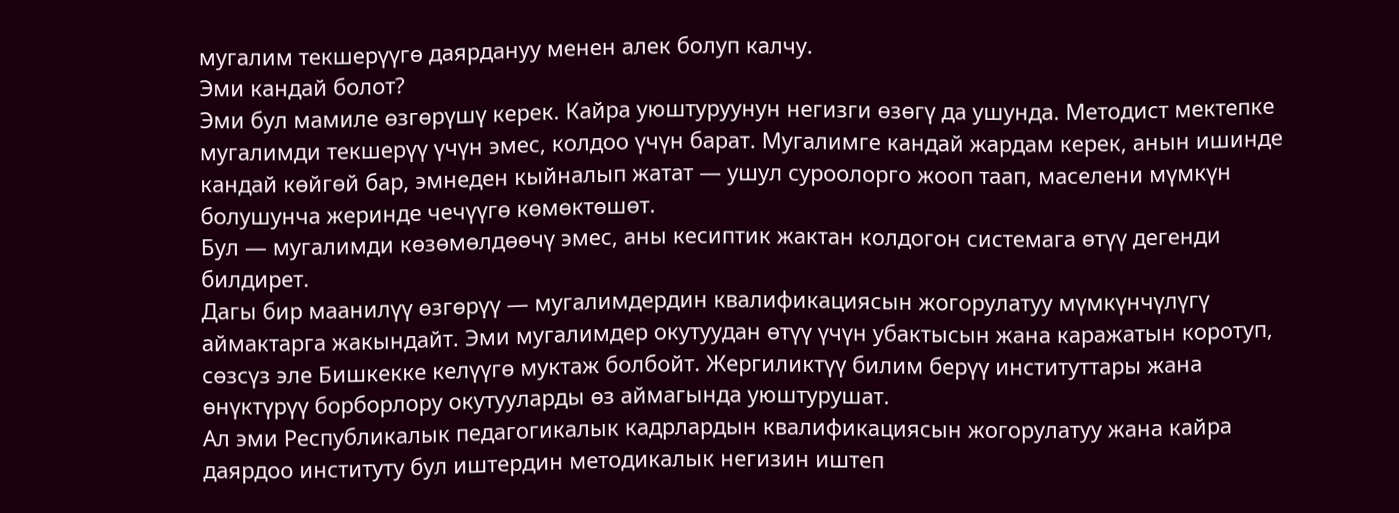мугалим текшерүүгө даярдануу менен алек болуп калчу.
Эми кандай болот?
Эми бул мамиле өзгөрүшү керек. Кайра уюштуруунун негизги өзөгү да ушунда. Методист мектепке мугалимди текшерүү үчүн эмес, колдоо үчүн барат. Мугалимге кандай жардам керек, анын ишинде кандай көйгөй бар, эмнеден кыйналып жатат — ушул суроолорго жооп таап, маселени мүмкүн болушунча жеринде чечүүгө көмөктөшөт.
Бул — мугалимди көзөмөлдөөчү эмес, аны кесиптик жактан колдогон системага өтүү дегенди билдирет.
Дагы бир маанилүү өзгөрүү — мугалимдердин квалификациясын жогорулатуу мүмкүнчүлүгү аймактарга жакындайт. Эми мугалимдер окутуудан өтүү үчүн убактысын жана каражатын коротуп, сөзсүз эле Бишкекке келүүгө муктаж болбойт. Жергиликтүү билим берүү институттары жана өнүктүрүү борборлору окутууларды өз аймагында уюштурушат.
Ал эми Республикалык педагогикалык кадрлардын квалификациясын жогорулатуу жана кайра даярдоо институту бул иштердин методикалык негизин иштеп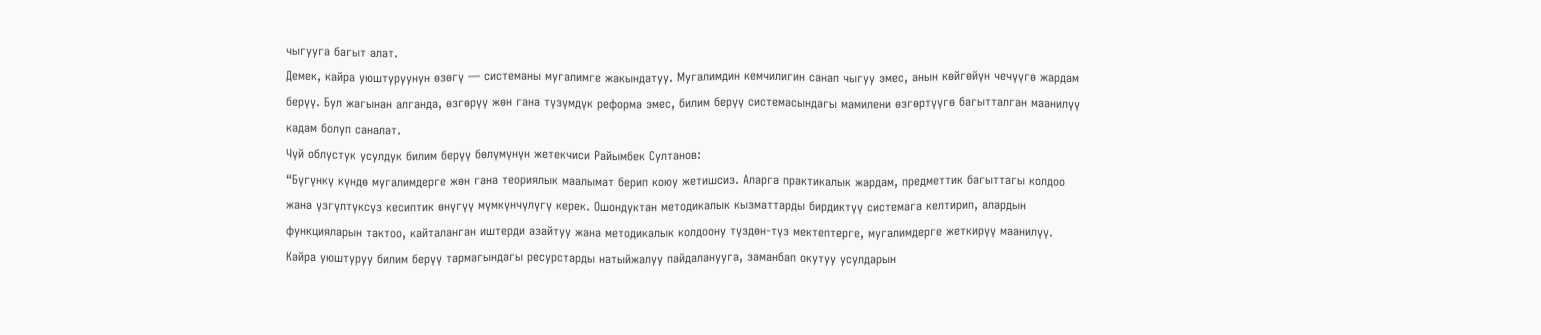чыгууга багыт алат.
Демек, кайра уюштуруунун өзөгү — системаны мугалимге жакындатуу. Мугалимдин кемчилигин санап чыгуу эмес, анын көйгөйүн чечүүгө жардам берүү. Бул жагынан алганда, өзгөрүү жөн гана түзүмдүк реформа эмес, билим берүү системасындагы мамилени өзгөртүүгө багытталган маанилүү кадам болуп саналат.
Чүй облустук усулдук билим берүү бөлүмүнүн жетекчиси Райымбек Султанов:
“Бүгүнкү күндө мугалимдерге жөн гана теориялык маалымат берип коюу жетишсиз. Аларга практикалык жардам, предметтик багыттагы колдоо жана үзгүлтүксүз кесиптик өнүгүү мүмкүнчүлүгү керек. Ошондуктан методикалык кызматтарды бирдиктүү системага келтирип, алардын функцияларын тактоо, кайталанган иштерди азайтуу жана методикалык колдоону түздөн-түз мектептерге, мугалимдерге жеткирүү маанилүү.
Кайра уюштуруу билим берүү тармагындагы ресурстарды натыйжалуу пайдаланууга, заманбап окутуу усулдарын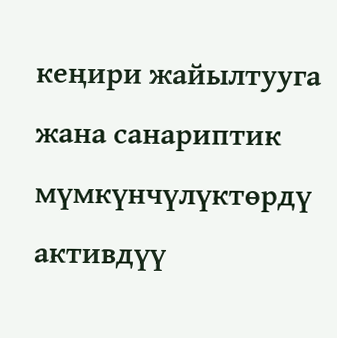кеңири жайылтууга жана санариптик мүмкүнчүлүктөрдү активдүү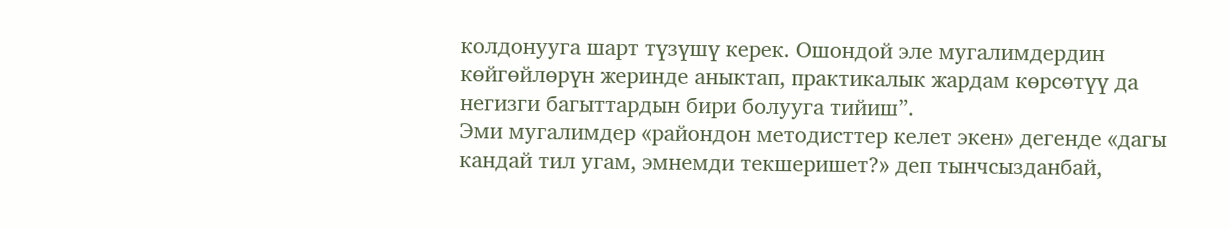колдонууга шарт түзүшү керек. Ошондой эле мугалимдердин көйгөйлөрүн жеринде аныктап, практикалык жардам көрсөтүү да негизги багыттардын бири болууга тийиш”.
Эми мугалимдер «райондон методисттер келет экен» дегенде «дагы кандай тил угам, эмнемди текшеришет?» деп тынчсызданбай,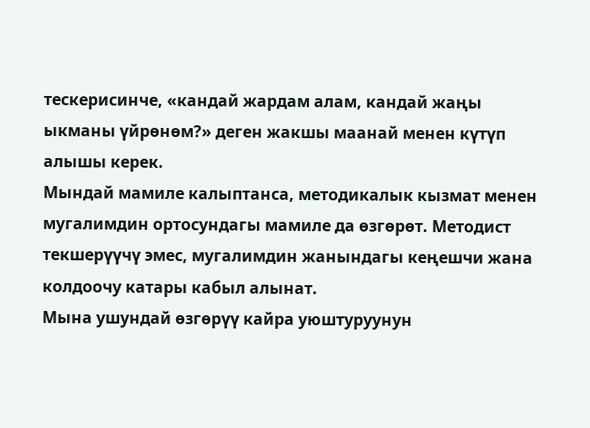тескерисинче, «кандай жардам алам, кандай жаңы ыкманы үйрөнөм?» деген жакшы маанай менен күтүп алышы керек.
Мындай мамиле калыптанса, методикалык кызмат менен мугалимдин ортосундагы мамиле да өзгөрөт. Методист текшерүүчү эмес, мугалимдин жанындагы кеңешчи жана колдоочу катары кабыл алынат.
Мына ушундай өзгөрүү кайра уюштуруунун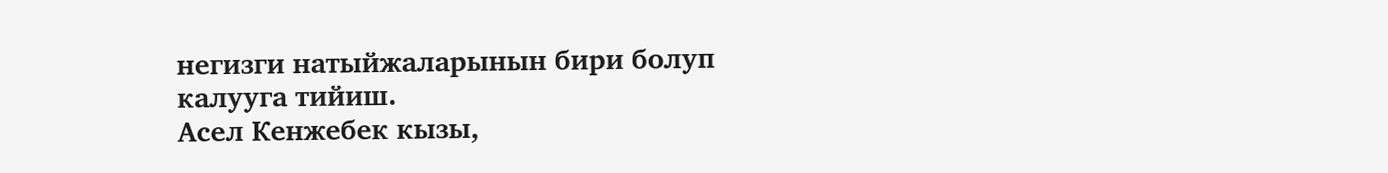негизги натыйжаларынын бири болуп калууга тийиш.
Асел Кенжебек кызы,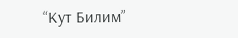“Кут Билим”